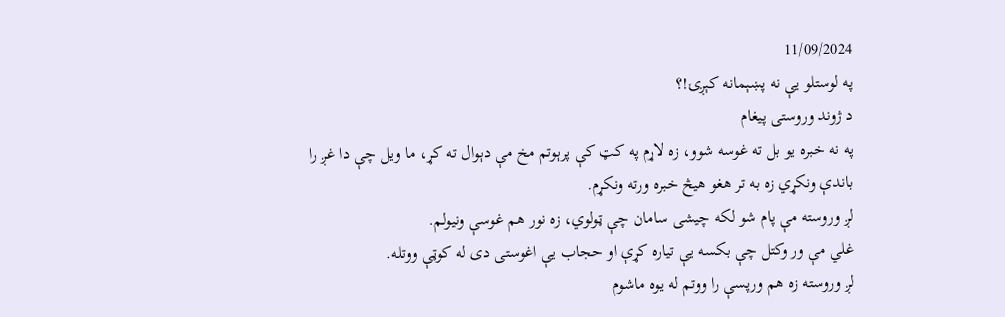11/09/2024
په لوستلو يې نه پښېمانه کېږۍ!؟
د ژوند وروستی پیغام
په نه خبره یو بل ته غوسه شوو، زه لاړم په کټ کې پرېوتم مخ مې دېوال ته کړ، ما ویل چې دا غږ را باندې ونکړي زه به تر هغو هيڅ خبره ورته ونکړم.
لږ وروسته مې پام شو لکه چیشی سامان چې ټولوي، زه نور هم غوسې ونیولم.
غلي مې ور وکتل چې بکسه یې تیاره کړې او حجاب یې اغوستی دی له کوټې ووتله.
لږ وروسته زه هم ورپسې را ووتم له یوه ماشوم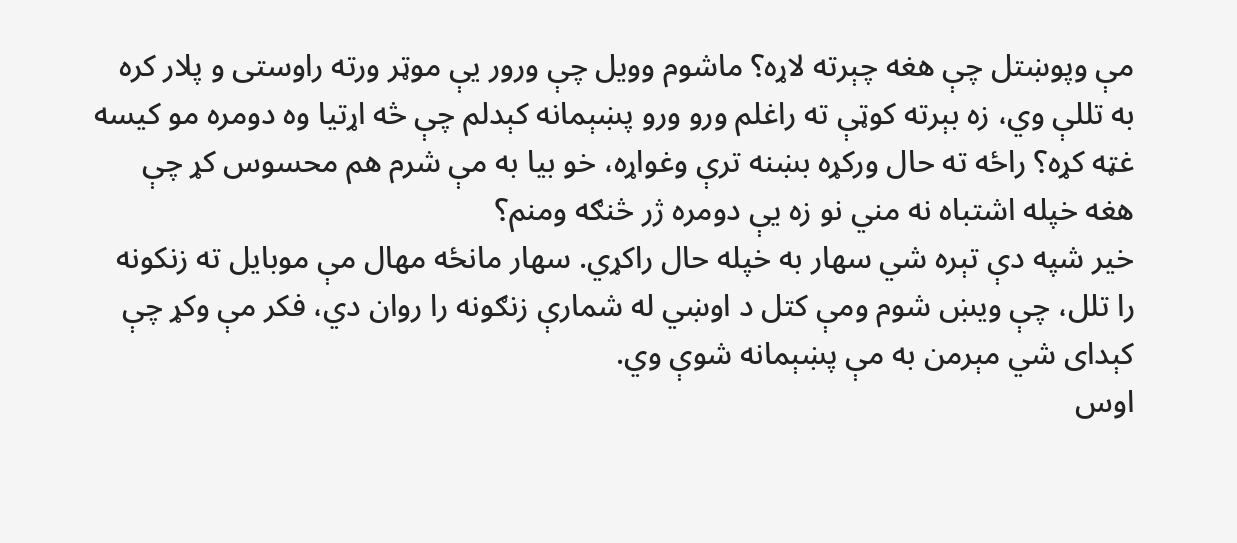مې وپوښتل چې هغه چېرته لاړه؟ ماشوم وویل چې ورور یې موټر ورته راوستی و پلار کره به تللې وي، زه بېرته کوټې ته راغلم ورو ورو پښېمانه کېدلم چې څه اړتیا وه دومره مو کیسه غټه کړه؟ راځه ته حال ورکړه بښنه ترې وغواړه، خو بیا به مې شرم هم محسوس کړ چې هغه خپله اشتباه نه مني نو زه یې دومره ژر څنګه ومنم؟
خیر شپه دې تېره شي سهار به خپله حال راکړي. سهار مانځه مهال مې موبایل ته زنکونه را تلل، چې ويښ شوم ومې کتل د اوښي له شمارې زنګونه را روان دي، فکر مې وکړ چې کېدای شي مېرمن به مې پښېمانه شوې وي.
اوس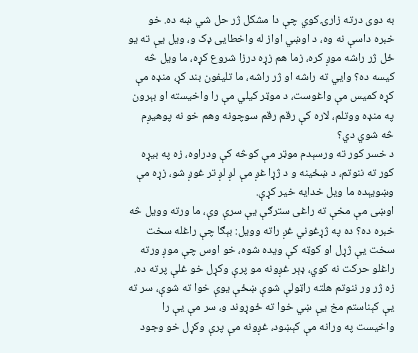به دوی درته زارۍ کوي چې دا مشکل ژر حل شي ښه ده. خو خبره داسې نه وه، د اوښي اواز له واخطایی ډک و، ویل یې ته یو ځل ژر راشه موږ کره، زما هم زړه درزا شروع کړه، ما ویل څه کیسه ده؟ وایي ته راشه او ژر راشه، ما تلیفون بند کړ، منډه مې کړه کمیس مې واغوست، د موټر کیلي مې را واخیسته او بېرون په منډه ووتلم، لاره کې رقم رقم سوچونه وهم خو نه پوهیږم څه شوي دي؟
د خسر کور ته ورسېدم موټر مې کوڅه کې ودراوه، زه په بیړه کور ته ننوتم، د ښځینه و د ژړا غږ مې لږ لږ تر غوږ شو، زړه مې وښویېده ما ویل خدایه خیر کړې.
اوښی مې مخې ته راغی سترګې یې سرې وې، ما ورته وویل څه خبره ده؟ ده په ژړغوني غږ راته وویل: بېګا چې راغله سخت سخت یې ژړل او کوټه کې ویده شوه، خو اوس چې موږ ورته راغلو حرکت نه کوي، ډېر غږونه مو پرې وکړل خو غلې پرته ده.
زه ژر ور ننوتم هلته راټولې شوې ښځې یوې خوا ته شوې، سر ته یې کېناستم مخ یې ښي خوا ته ځوړوند و، سر مې یې را واخیست په ورانه مې کېښود، غږونه مې پرې وکړل خو وجود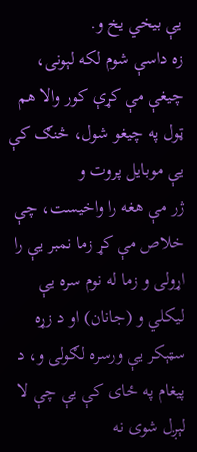یې بیخي یخ و.
زه داسې شوم لکه لېونی، چیغې مې کړې کور والا هم ټول په چیغو شول، څنګ کې یې موبایل پروت و
ژر مې هغه را واخیست، چې خلاص مې کړ زما نمبر یې را اړولی و زما له نوم سره یې لیکلي و (جانان) او د زړه سټېکر یې ورسره لګولی و، د پیغام په ځای کې یې چې لا لېږل شوی نه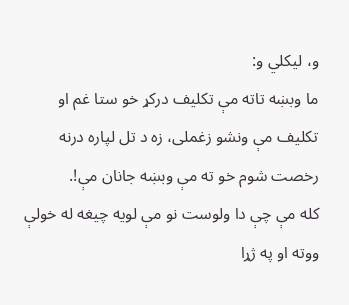و، لیکلي و:
ما وبښه تاته مې تکلیف درکړ خو ستا غم او تکلیف مې ونشو زغملی، زه د تل لپاره درنه رخصت شوم خو ته مې وبښه جانان مې!.
کله مې چې دا ولوست نو مې لویه چیغه له خولې ووته او په ژړا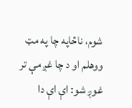شوم، ناڅاپه چا په مټ ووهلم او د چا غږ مې تر غوږ شو: اې اې دا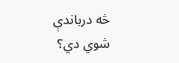څه درباندې شوي دي؟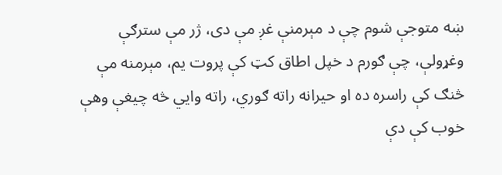ښه متوجې شوم چې د مېرمنې غږ مې دی، ژر مې سترګې وغړولې، چې ګورم د خپل اطاق کټ کې پروت یم، مېرمنه مې څنګ کې راسره ده او حیرانه راته ګوري، راته وايي څه چیغې وهې خوب کې دې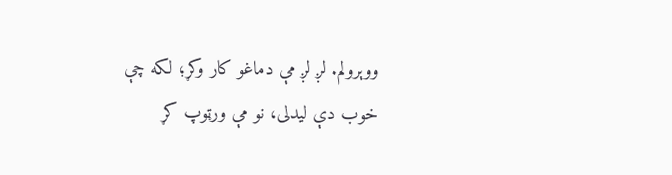ووېرولم. لږ لږ مې دماغو کار وکړ؛ لکه چې خوب دې لیدلی، نو مې ورټوپ کړ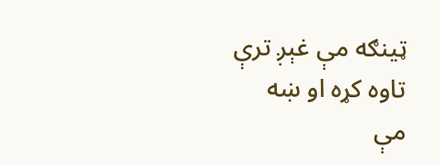ټینګه مې غېږ ترې تاوه کړه او ښه مې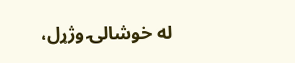له خوشالۍ وژړل،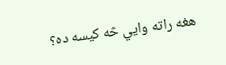هغه راته وایي څه کیسه ده؟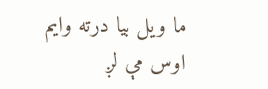ما ویل بیا درته وایم اوس مې لږ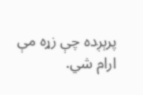پرېږده چې زړه مې ارام شي.